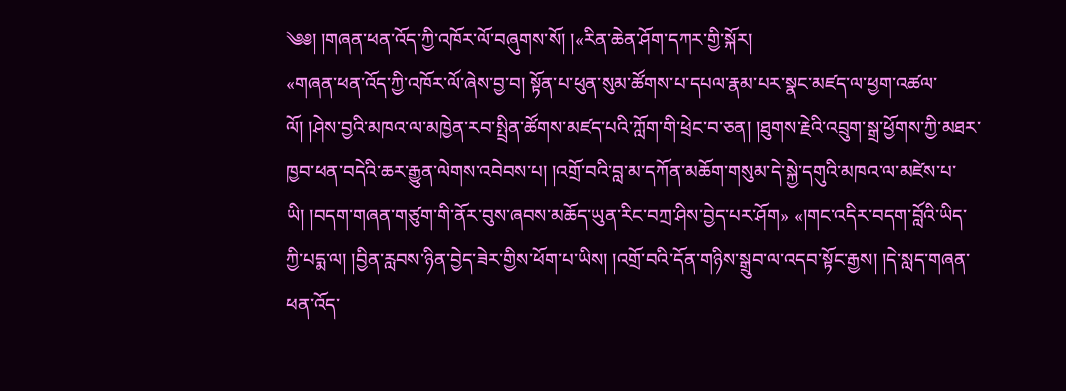༄༅། །གཞན་ཕན་འོད་ཀྱི་འཁོར་ལོ་བཞུགས་སོ། །«རིན་ཆེན་ཤོག་དཀར་གྱི་སྐོར།
«གཞན་ཕན་འོད་ཀྱི་འཁོར་ལོ་ཞེས་བྱ་བ། སྟོན་པ་ཕུན་སུམ་ཚོགས་པ་དཔལ་རྣམ་པར་སྣང་མཛད་ལ་ཕྱག་འཚལ་ལོ། །ཤེས་བྱའི་མཁའ་ལ་མཁྱེན་རབ་སྤྲིན་ཚོགས་མཛད་པའི་ཀློག་གི་ཕྲེང་བ་ཅན། །ཐུགས་རྗེའི་འབྲུག་སྒྲ་ཕྱོགས་ཀྱི་མཐར་ཁྱབ་ཕན་བདེའི་ཆར་རྒྱུན་ལེགས་འབེབས་པ། །འགྲོ་བའི་བླ་མ་དཀོན་མཆོག་གསུམ་དེ་སྐྱེ་དགུའི་མཁའ་ལ་མཛེས་པ་ཡི། །བདག་གཞན་གཙུག་གི་ནོར་བུས་ཞབས་མཆོད་ཡུན་རིང་བཀྲ་ཤིས་བྱེད་པར་ཤོག» «།གང་འདིར་བདག་བློའི་ཡིད་ཀྱི་པདྨ་ལ། །བྱིན་རླབས་ཉིན་བྱེད་ཟེར་གྱིས་ཕོག་པ་ཡིས། །འགྲོ་བའི་དོན་གཉིས་སྒྲུབ་ལ་འདབ་སྟོང་རྒྱས། །དེ་སླད་གཞན་ཕན་འོད་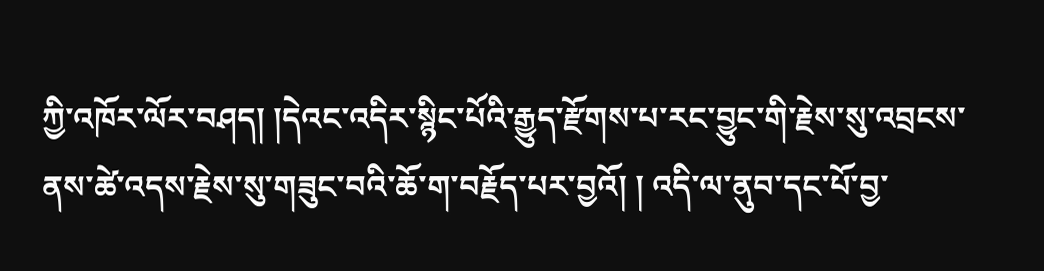ཀྱི་འཁོར་ལོར་བཤད། །དེའང་འདིར་སྙིང་པོའི་རྒྱུད་རྫོགས་པ་རང་བྱུང་གི་རྗེས་སུ་འབྲངས་ནས་ཚེ་འདས་རྗེས་སུ་གཟུང་བའི་ཆོ་ག་བརྗོད་པར་བྱའོ། ། འདི་ལ་ནུབ་དང་པོ་བྱ་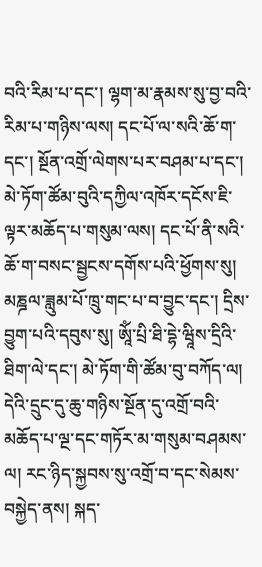བའི་རིམ་པ་དང་། ལྷག་མ་རྣམས་སུ་བྱ་བའི་རིམ་པ་གཉིས་ལས། དང་པོ་ལ་སའི་ཆོ་ག་དང་། སྔོན་འགྲོ་ལེགས་པར་བཤམ་པ་དང་། མེ་ཏོག་ཚོམ་བུའི་དཀྱིལ་འཁོར་དངོས་ཇི་ལྟར་མཆོད་པ་གསུམ་ལས། དང་པོ་ནི་སའི་ཆོ་ག་བསང་སྦྱངས་དགོས་པའི་ཕྱོགས་སུ། མཎྜལ་ཟླུམ་པོ་ཁྲུ་གང་པ་བ་བྱུང་དང་། དྲིས་བྱུག་པའི་དབུས་སུ། ཨཱོཾ་པྲི་ཐི་དྷེ་ཝཱིས་དྲིའི་ཐིག་ལེ་དང་། མེ་ཏོག་གི་ཚོམ་བུ་བཀོད་ལ། དེའི་དྲུང་དུ་ཆུ་གཉིས་སྔོན་དུ་འགྲོ་བའི་མཆོད་པ་ལྔ་དང་གཏོར་མ་གསུམ་བཤམས་ལ། རང་ཉིད་སྐྱབས་སུ་འགྲོ་བ་དང་སེམས་བསྐྱེད་ནས། སྐད་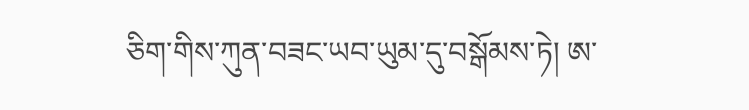ཅིག་གིས་ཀུན་བཟང་ཡབ་ཡུམ་དུ་བསྒོམས་ཏེ། ཨ་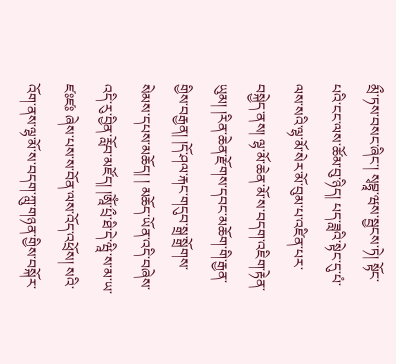མྲྀ་ཏས་བསང་ཞིང་། སྭབྷཱ་ཝས་སྦྱངས་ཏེ། སྟོང་པའི་ངང་ལས་ཚོམ་བུ་ཉིད། པད་ཟླའི་སྟེང་དུ་པཾ་ལས་སའི་ལྷ་མོ་སེར་མོ་བུམ་པ་འཛིན་པར་བསྐྱེད་ནས། ལྷ་མོ་ཆེན་མོ་ས་བདག་འཇིག་རྟེན་ཡུམ། །རིན་ཆེན་རྫོགས་དབང་མཆོག་གི་རྒྱན་གྱིས་བརྒྱན། །དོ་ཤལ་རྐང་གདུབ་སྒྲ་སྒྲོགས་སེམས་དཔས་མཆོད། ། མཆོད་ཡོན་འདི་བཞེས་འདི་རུ་བྱིན་རློབ་མཛོད། །ཨཱོཾ་པྲྀ་ཐི་དེ་ཝཱི་ས་མ་ཡ་ཛཿཛཿ ཞེས་པས་ས་བོན་ལས་འོད་འཕྲོས། སའི་འོག་ནས་ལྷ་མོ་ས་བདག་ཀླུ་གཉན་གྱིས་བསྐོར་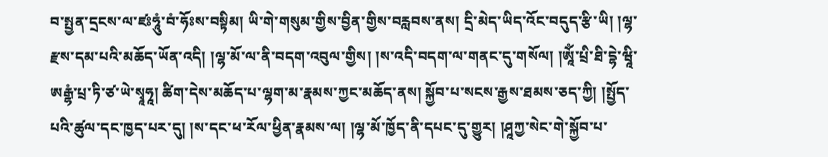བ་སྤྱན་དྲངས་ལ་ཛཿཧཱུཾ་བཾ་ཧོཿས་བསྟིམ། ཡི་གེ་གསུམ་གྱིས་བྱིན་གྱིས་བརླབས་ནས། དྲི་མེད་ཡིད་འོང་བདུད་རྩི་ཡི། །ལྷ་རྫས་དམ་པའི་མཆོད་ཡོན་འདི། །ལྷ་མོ་ལ་ནི་བདག་འབུལ་གྱིས། །ས་འདི་བདག་ལ་གནང་དུ་གསོལ། །ཨཱོཾ་པྲི་ཐི་དྷེ་ཝཱི་ཨརྒྷཾ་པྲ་ཏི་ཙ་ཡེ་སྭཱཧཱ། ཚིག་དེས་མཆོད་པ་ལྷག་མ་རྣམས་ཀྱང་མཆོད་ནས། སྐྱོབ་པ་སངས་རྒྱས་ཐམས་ཅད་ཀྱི། །སྤྱོད་པའི་ཚུལ་དང་ཁྱད་པར་དུ། །ས་དང་ཕ་རོལ་ཕྱིན་རྣམས་ལ། །ལྷ་མོ་ཁྱོད་ནི་དཔང་དུ་གྱུར། །ཤཱཀྱ་སེང་གེ་སྐྱོབ་པ་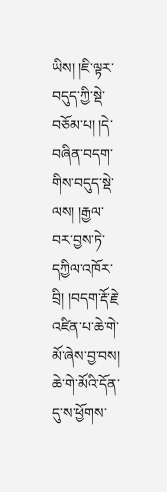ཡིས། །ཇི་ལྟར་བདུད་ཀྱི་སྡེ་བཅོམ་པ། །དེ་བཞིན་བདག་གིས་བདུད་སྡེ་ལས། །རྒྱལ་བར་བྱས་ཏེ་དཀྱིལ་འཁོར་བྲི། །བདག་རྡོ་རྗེ་འཛིན་པ་ཆེ་གེ་མོ་ཞེས་བྱ་བས། ཆེ་གེ་མོའི་དོན་དུ་ས་ཕྱོགས་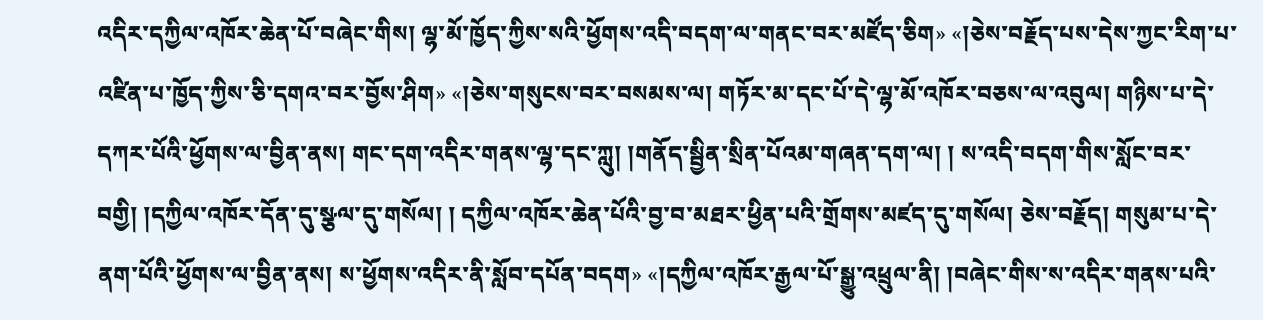འདིར་དཀྱིལ་འཁོར་ཆེན་པོ་བཞེང་གིས། ལྷ་མོ་ཁྱོད་ཀྱིས་སའི་ཕྱོགས་འདི་བདག་ལ་གནང་བར་མཛོད་ཅིག» «།ཅེས་བརྗོད་པས་དེས་ཀྱང་རིག་པ་འཛིན་པ་ཁྱོད་ཀྱིས་ཅི་དགའ་བར་བྱོས་ཤིག» «།ཅེས་གསུངས་བར་བསམས་ལ། གཏོར་མ་དང་པོ་དེ་ལྷ་མོ་འཁོར་བཅས་ལ་འབུལ། གཉིས་པ་དེ་དཀར་པོའི་ཕྱོགས་ལ་བྱིན་ནས། གང་དག་འདིར་གནས་ལྷ་དང་ཀླུ། །གནོད་སྦྱིན་སྲིན་པོའམ་གཞན་དག་ལ། ། ས་འདི་བདག་གིས་སློང་བར་བགྱི། །དཀྱིལ་འཁོར་དོན་དུ་སྩལ་དུ་གསོལ། ། དཀྱིལ་འཁོར་ཆེན་པོའི་བྱ་བ་མཐར་ཕྱིན་པའི་གྲོགས་མཛད་དུ་གསོལ། ཅེས་བརྗོད། གསུམ་པ་དེ་ནག་པོའི་ཕྱོགས་ལ་བྱིན་ནས། ས་ཕྱོགས་འདིར་ནི་སློབ་དཔོན་བདག» «།དཀྱིལ་འཁོར་རྒྱལ་པོ་སྒྱུ་འཕྲུལ་ནི། །བཞེང་གིས་ས་འདིར་གནས་པའི་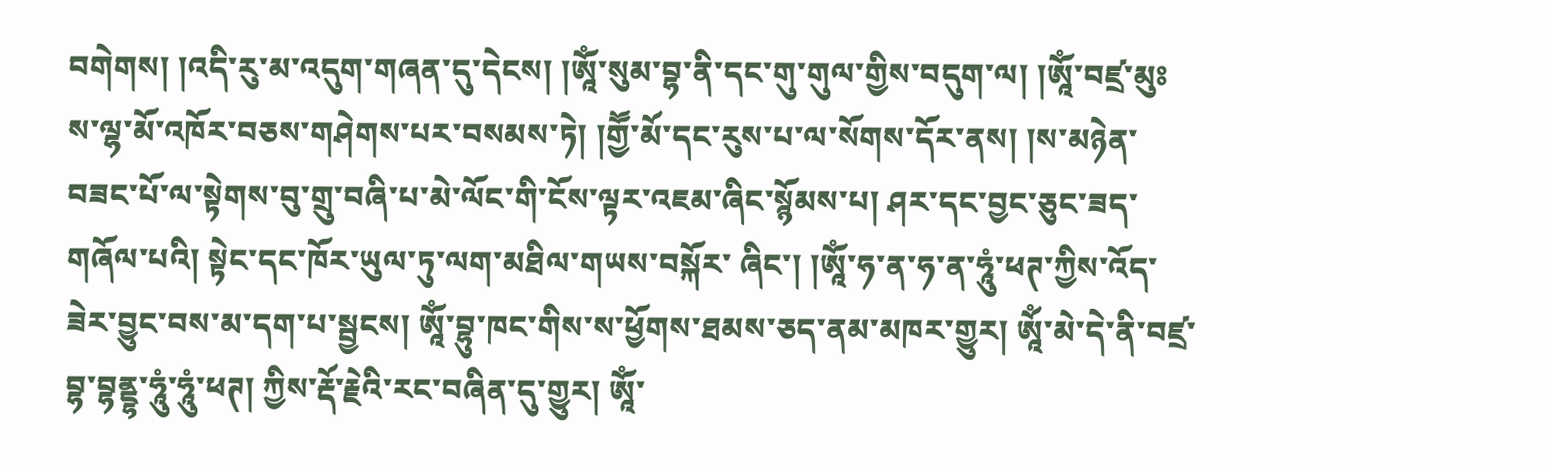བགེགས། །འདི་རུ་མ་འདུག་གཞན་དུ་དེངས། །ཨཱོཾ་སུམ་བྷ་ནི་དང་གུ་གུལ་གྱིས་བདུག་ལ། །ཨཱོཾ་བཛྲ་མུཿས་ལྷ་མོ་འཁོར་བཅས་གཤེགས་པར་བསམས་ཏེ། །གྱཽ་མོ་དང་རུས་པ་ལ་སོགས་དོར་ནས། །ས་མཉེན་བཟང་པོ་ལ་སྟེགས་བུ་གྲུ་བཞི་པ་མེ་ལོང་གི་ངོས་ལྟར་འཇམ་ཞིང་སྙོམས་པ། ཤར་དང་བྱང་ཅུང་ཟད་གཞོལ་པའི། སྟེང་དང་ཁོར་ཡུལ་ཏུ་ལག་མཐིལ་གཡས་བསྐོར་ ཞིང་། །ཨཱོཾ་ཧ་ན་ཧ་ན་ཧཱུཾ་ཕཊ་ཀྱིས་འོད་ཟེར་བྱུང་བས་མ་དག་པ་སྦྱངས། ཨཱོཾ་བྷུ་ཁང་གིས་ས་ཕྱོགས་ཐམས་ཅད་ནམ་མཁར་གྱུར། ཨཱོཾ་མེ་དེ་ནི་བཛྲ་བྷ་བྷནྡྷ་ཧཱུཾ་ཧཱུཾ་ཕཊ། ཀྱིས་རྡོ་རྗེའི་རང་བཞིན་དུ་གྱུར། ཨཱོཾ་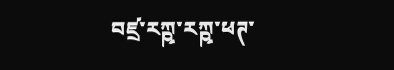བཛྲ་རཀྵ་རཀྵ་ཕཊ་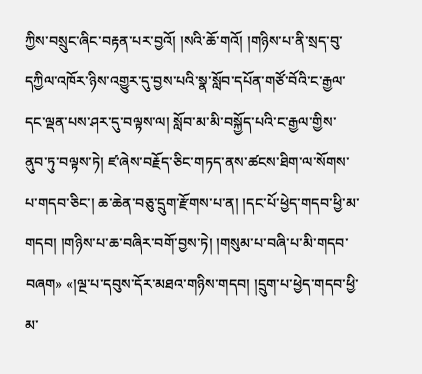ཀྱིས་བསྲུང་ཞིང་བརྟན་པར་བྱའོ། །སའི་ཆོ་གའོ། །གཉིས་པ་ནི་སྲད་བུ་དཀྱིལ་འཁོར་ཉིས་འགྱུར་དུ་བྱས་པའི་སྣ་སློབ་དཔོན་གཙོ་བོའི་ང་རྒྱལ་དང་ལྡན་པས་ཤར་དུ་བལྟས་ལ། སློབ་མ་མི་བསྐྱོད་པའི་ང་རྒྱལ་གྱིས་ནུབ་ཏུ་བལྟས་ཏེ། ཛ་ཞེས་བརྗོད་ཅིང་གཏད་ནས་ཚངས་ཐིག་ལ་སོགས་པ་གདབ་ཅིང་། ཆ་ཆེན་བཅུ་དྲུག་རྫོགས་པ་ན། །དང་པོ་ཕྱེད་གདབ་ཕྱི་མ་གདབ། །གཉིས་པ་ཆ་བཞིར་བགོ་བྱས་ཏེ། །གསུམ་པ་བཞི་པ་མི་གདབ་བཞག» «།ལྔ་པ་དབུས་དོར་མཐའ་གཉིས་གདབ། །དྲུག་པ་ཕྱེད་གདབ་ཕྱི་མ་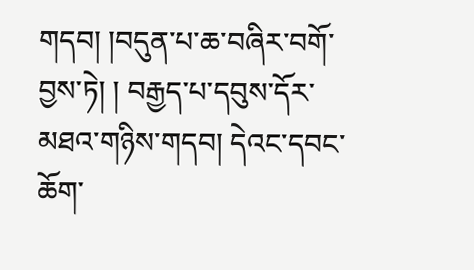གདབ། །བདུན་པ་ཆ་བཞིར་བགོ་བྱས་ཏེ། ། བརྒྱད་པ་དབུས་དོར་མཐའ་གཉིས་གདབ། དེའང་དབང་ཆོག་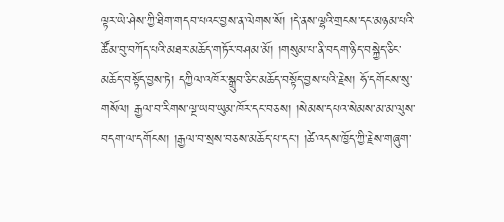ལྟར་ཡེ་ཤེས་ཀྱི་ཐིག་གདབ་པའང་བྱས་ན་ལེགས་སོ། །དེ་ནས་ལྷའི་གྲངས་དང་མཉམ་པའི་ཚོམ་བུ་བཀོད་པའི་མཐར་མཆོད་གཏོར་བཤམ་མོ། །གསུམ་པ་ནི་བདག་ཉིད་བསྐྱེད་ཅིང་མཆོད་བསྟོད་བྱས་ཏེ། དཀྱིལ་འཁོར་སྒྲུབ་ཅིང་མཆོད་བསྟོད་བྱས་པའི་རྗེས། ཧོ་དགོངས་སུ་གསོལ། རྒྱལ་བ་རིགས་ལྔ་ཡབ་ཡུམ་ཁོར་དང་བཅས། །སེམས་དཔའ་སེམས་མ་མ་ལུས་བདག་ལ་དགོངས། །རྒྱལ་བ་སྲས་བཅས་མཆོད་པ་དང་། །ཚེ་འདས་ཁྱོད་ཀྱི་རྗེས་གཞུག་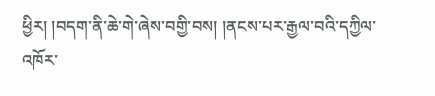ཕྱིར། །བདག་ནི་ཆེ་གེ་ཞེས་བགྱི་བས། །ནངས་པར་རྒྱལ་བའི་དཀྱིལ་འཁོར་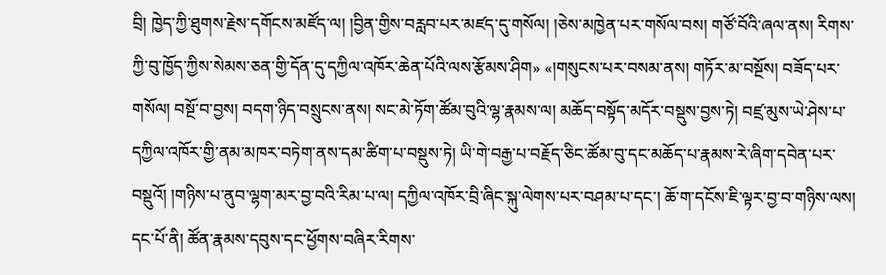བྲི། ཁྱེད་ཀྱི་ཐུགས་རྗེས་དགོངས་མཛོད་ལ། །བྱིན་གྱིས་བརླབ་པར་མཛད་དུ་གསོལ། །ཅེས་མཁྱེན་པར་གསོལ་བས། གཙོ་བོའི་ཞལ་ནས། རིགས་ཀྱི་བུ་ཁྱོད་ཀྱིས་སེམས་ཅན་གྱི་དོན་དུ་དཀྱིལ་འཁོར་ཆེན་པོའི་ལས་རྩོམས་ཤིག» «།གསུངས་པར་བསམ་ནས། གཏོར་མ་བསྔོས། བཟོད་པར་གསོལ། བསྔོ་བ་བྱས། བདག་ཉིད་བསྲུངས་ནས། སང་མེ་ཏོག་ཚོམ་བུའི་ལྷ་རྣམས་ལ། མཆོད་བསྟོད་མདོར་བསྡུས་བྱས་ཏེ། བཛྲ་མུས་ཡེ་ཤེས་པ་དཀྱིལ་འཁོར་གྱི་ནམ་མཁར་བཏེག་ནས་དམ་ཚིག་པ་བསྡུས་ཏེ། ཡི་གེ་བརྒྱ་པ་བརྗོད་ཅིང་ཚོམ་བུ་དང་མཆོད་པ་རྣམས་རེ་ཞིག་དབེན་པར་བསྡུའོ། །གཉིས་པ་ནུབ་ལྷག་མར་བྱ་བའི་རིམ་པ་ལ། དཀྱིལ་འཁོར་བྲི་ཞིང་སྐུ་ལེགས་པར་བཤམ་པ་དང་། ཆོ་ག་དངོས་ཇི་ལྟར་བྱ་བ་གཉིས་ལས། དང་པོ་ནི། ཚོན་རྣམས་དབུས་དང་ཕྱོགས་བཞིར་རིགས་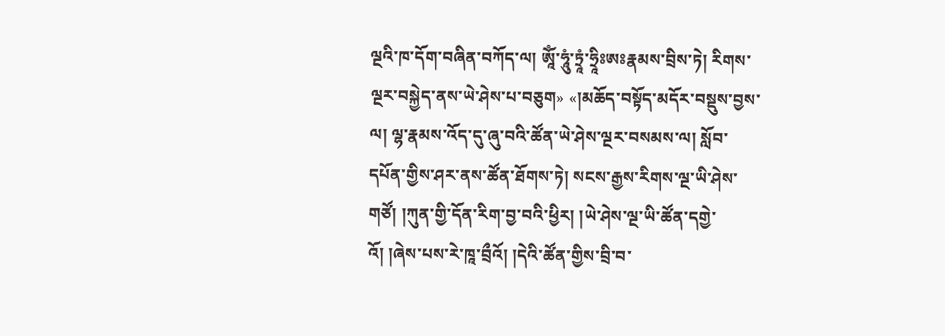ལྔའི་ཁ་དོག་བཞིན་བཀོད་ལ། ཨཱོཾ་ཧཱུཾ་ཏྲཱཾ་ཧྲཱིཿཨཿརྣམས་བྲིས་ཏེ། རིགས་ལྔར་བསྐྱེད་ནས་ཡེ་ཤེས་པ་བཅུག» «།མཆོད་བསྟོད་མདོར་བསྡུས་བྱས་ལ། ལྷ་རྣམས་འོད་དུ་ཞུ་བའི་ཚོན་ཡེ་ཤེས་ལྔར་བསམས་ལ། སློབ་དཔོན་གྱིས་ཤར་ནས་ཚོན་ཐོགས་ཏེ། སངས་རྒྱས་རིགས་ལྔ་ཡི་ཤེས་གཙོ། །ཀུན་གྱི་དོན་རིག་བྱ་བའི་ཕྱིར། །ཡེ་ཤེས་ལྔ་ཡི་ཚོན་དགྱེ་འོ། །ཞེས་པས་རེ་ཁཱ་བྲྀའོ། །དེའི་ཚོན་གྱིས་བྲི་བ་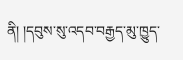ནི། །དབུས་སུ་འདབ་བརྒྱད་མུ་ཁྱུད་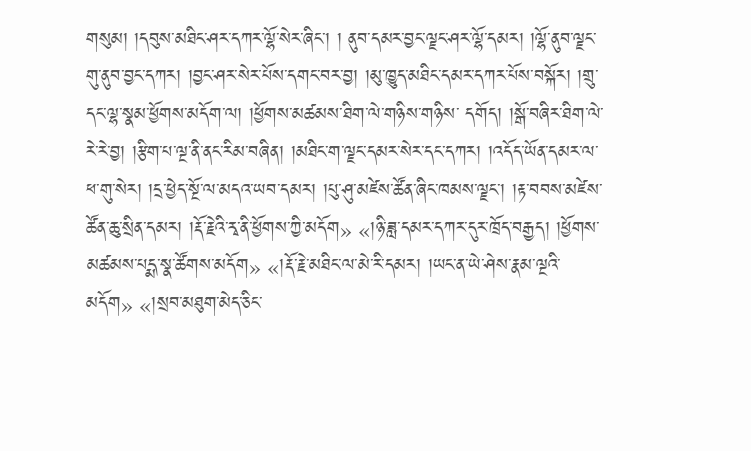གསུམ། །དབུས་མཐིང་ཤར་དཀར་ལྷོ་སེར་ཞིང་། ། ནུབ་དམར་བྱང་ལྗང་ཤར་ལྷོ་དམར། །ལྷོ་ནུབ་ལྗང་གུ་ནུབ་བྱང་དཀར། །བྱང་ཤར་སེར་པོས་དགང་བར་བྱ། །མུ་ཁྱུད་མཐིང་དམར་དཀར་པོས་བསྐོར། །གྲུ་དང་ལྷ་སྣམ་ཕྱོགས་མདོག་ལ། །ཕྱོགས་མཚམས་ཐིག་ལེ་གཉིས་གཉིས་ དགོད། །སྒོ་བཞིར་ཐིག་ལེ་རེ་རེ་བྱ། །རྩིག་པ་ལྔ་ནི་ནང་རིམ་བཞིན། །མཐིང་ག་ལྗང་དམར་སེར་དང་དཀར། །འདོད་ཡོན་དམར་ལ་ཕ་གུ་སེར། །དྲ་ཕྱེད་སྔོ་ལ་མདའ་ཡབ་དམར། །པུ་ཤུ་མཛེས་ཚོན་ཞིང་ཁམས་ལྗང་། །རྟ་བབས་མཛེས་ཚོན་ཆུ་སྲིན་དམར། །རྡོ་རྗེའི་རྭ་ནི་ཕྱོགས་ཀྱི་མདོག» «།ཉི་ཟླ་དམར་དཀར་དུར་ཁྲོད་བརྒྱད། །ཕྱོགས་མཚམས་པདྨ་སྣ་ཚོགས་མདོག» «།རྡོ་རྗེ་མཐིང་ལ་མེ་རི་དམར། །ཡང་ན་ཡེ་ཤེས་རྣམ་ལྔའི་མདོག» «།སྲབ་མཐུག་མེད་ཅིང་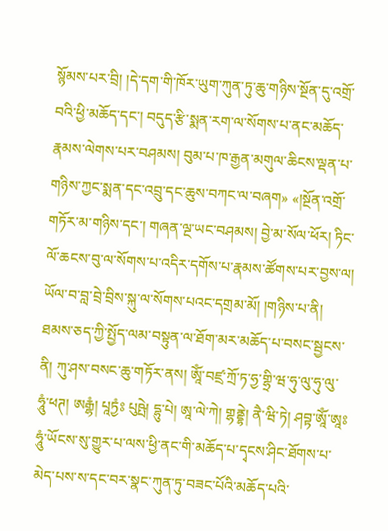སྙོམས་པར་བྲི། །དེ་དག་གི་ཁོར་ཡུག་ཀུན་ཏུ་ཆུ་གཉིས་སྔོན་དུ་འགྲོ་བའི་ཕྱི་མཆོད་དང་། བདུད་རྩི་སྨན་རག་ལ་སོགས་པ་ནང་མཆོད་རྣམས་ལེགས་པར་བཤམས། བུམ་པ་ཁ་རྒྱན་མགུལ་ཆིངས་ལྡན་པ་གཉིས་ཀྱང་སྨན་དང་འབྲུ་དང་ཆུས་བཀང་ལ་བཞག» «།སྔོན་འགྲོ་གཏོར་མ་གཉིས་དང་། གཞན་ལྔ་ཡང་བཤམས། བྱེ་མ་སོལ་ཕོར། ཏིང་ལོ་ཆངས་བུ་ལ་སོགས་པ་འདིར་དགོས་པ་རྣམས་ཚོགས་པར་བྱས་ལ། ཡོལ་བ་བླ་བྲེ་བྲིས་སྐུ་ལ་སོགས་པའང་དགྲམ་མོ། །གཉིས་པ་ནི། ཐམས་ཅད་ཀྱི་སྤྱོད་ལམ་བསྟུན་ལ་ཐོག་མར་མཆོད་པ་བསང་སྦྱངས་ནི། ཀུ་ཤས་བསང་ཆུ་གཏོར་ནས། ཨཱོཾ་བཛྲ་ཀྲོ་ཏ་ཧྱ་གྷྲི་ཝ་ཧུ་ལུ་ཧུ་ལུ་ཧཱུཾ་ཕཊ། ཨརྒྷཾ། པཱཏྱཾཿ པུཥྤེ། དྷུ་པེ། ཨཱ་ལེ་ཀེ། གྷནྡྷེ། ནཻ་ཝི་ཏེ། ཤབྟ་ཨཱོཾ་ཨཱཿཧཱུཾ་ཡོངས་སུ་གྱུར་པ་ལས་ཕྱི་ནང་གི་མཆོད་པ་དྭངས་ཤིང་ཐོགས་པ་མེད་པས་ས་དང་བར་སྣང་ཀུན་ཏུ་བཟང་པོའི་མཆོད་པའི་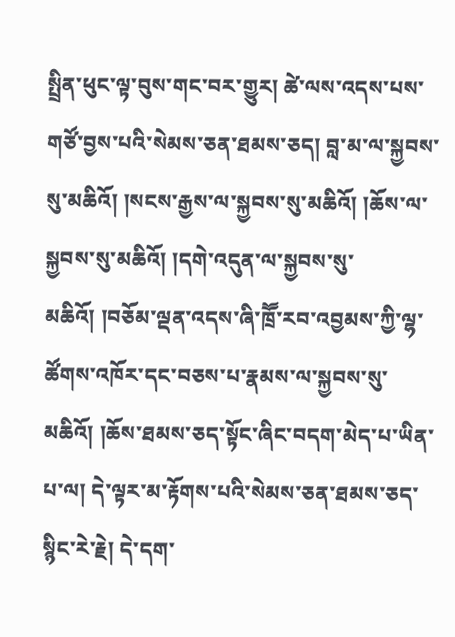སྤྲིན་ཕུང་ལྟ་བུས་གང་བར་གྱུར། ཚེ་ལས་འདས་པས་གཙོ་བྱས་པའི་སེམས་ཅན་ཐམས་ཅད། བླ་མ་ལ་སྐྱབས་སུ་མཆིའོ། །སངས་རྒྱས་ལ་སྐྱབས་སུ་མཆིའོ། །ཆོས་ལ་སྐྱབས་སུ་མཆིའོ། །དགེ་འདུན་ལ་སྐྱབས་སུ་མཆིའོ། །བཅོམ་ལྡན་འདས་ཞི་ཁྲཽ་རབ་འབྱམས་ཀྱི་ལྷ་ཚོགས་འཁོར་དང་བཅས་པ་རྣམས་ལ་སྐྱབས་སུ་མཆིའོ། །ཆོས་ཐམས་ཅད་སྟོང་ཞིང་བདག་མེད་པ་ཡིན་པ་ལ། དེ་ལྟར་མ་རྟོགས་པའི་སེམས་ཅན་ཐམས་ཅད་སྙིང་རེ་རྗེ། དེ་དག་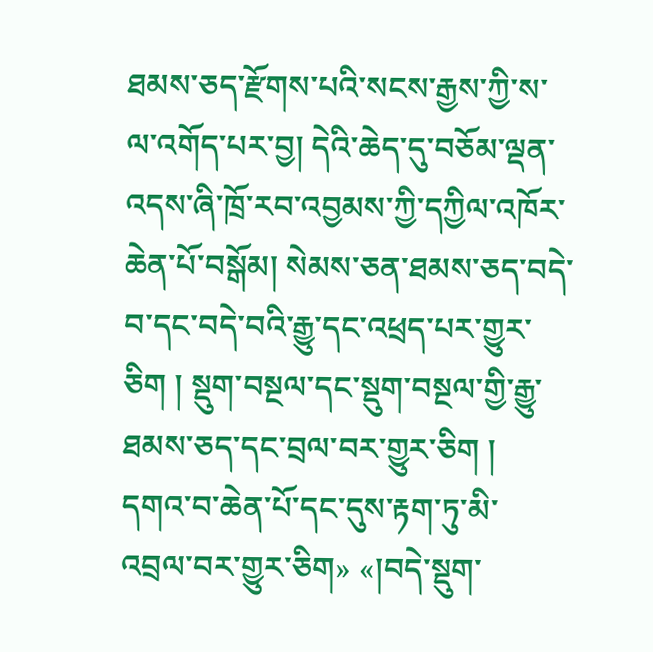ཐམས་ཅད་རྫོགས་པའི་སངས་རྒྱས་ཀྱི་ས་ལ་འགོད་པར་བྱ། དེའི་ཆེད་དུ་བཅོམ་ལྡན་འདས་ཞི་ཁྲོ་རབ་འབྱམས་ཀྱི་དཀྱིལ་འཁོར་ཆེན་པོ་བསྒོམ། སེམས་ཅན་ཐམས་ཅད་བདེ་བ་དང་བདེ་བའི་རྒྱུ་དང་འཕྲད་པར་གྱུར་ཅིག ། སྡུག་བསྔལ་དང་སྡུག་བསྔལ་གྱི་རྒྱུ་ཐམས་ཅད་དང་བྲལ་བར་གྱུར་ཅིག ། དགའ་བ་ཆེན་པོ་དང་དུས་རྟག་ཏུ་མི་འབྲལ་བར་གྱུར་ཅིག» «།བདེ་སྡུག་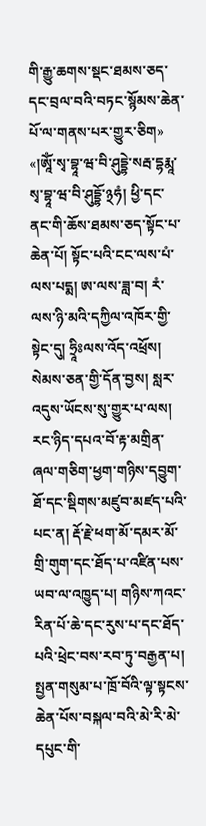གི་རྒྱུ་ཆགས་སྡང་ཐམས་ཅད་དང་བྲལ་བའི་བཏང་སྙོམས་ཆེན་པོ་ལ་གནས་པར་གྱུར་ཅིག» «།ཨཱོཾ་སྭ་བྷཱ་ཝ་བི་ཤུདྡྷེ་སརྦ་དྷརྨཱ་སྭ་བྷཱ་ཝ་བི་ཤུདྡྷོ་྅ཧཾ། ཕྱི་དང་ནང་གི་ཆོས་ཐམས་ཅད་སྟོང་པ་ཆེན་པོ། སྟོང་པའི་ངང་ལས་པཾ་ལས་པདྨ། ཨ་ལས་ཟླ་བ། རཾ་ལས་ཉི་མའི་དཀྱིལ་འཁོར་གྱི་སྟེང་དུ། ཧྲཱིཿལས་འོད་འཕྲོས། སེམས་ཅན་གྱི་དོན་བྱས། སླར་འདུས་ཡོངས་སུ་གྱུར་པ་ལས། རང་ཉིད་དཔའ་བོ་རྟ་མགྲིན་ཞལ་གཅིག་ཕྱག་གཉིས་དབྱུག་ཐོ་དང་སྡིགས་མཛུབ་མཛད་པའི་པང་ན། རྡོ་རྗེ་ཕག་མོ་དམར་མོ་གྲི་གུག་དང་ཐོད་པ་འཛིན་པས་ཡབ་ལ་འཁྱུད་པ། གཉིས་ཀའང་རིན་པོ་ཆེ་དང་རུས་པ་དང་ཐོད་པའི་ཕྲེང་བས་རབ་ཏུ་བརྒྱན་པ། སྤྱན་གསུམ་པ་ཁྲོ་བོའི་ལྟ་སྟངས་ཆེན་པོས་བསྐལ་བའི་མེ་རི་མེ་དཔུང་གི་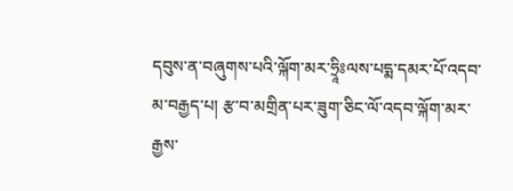དབུས་ན་བཞུགས་པའི་ལྐོག་མར་ཧྲཱིཿལས་པདྨ་དམར་པོ་འདབ་མ་བརྒྱད་པ། རྩ་བ་མགྲིན་པར་ཟུག་ཅིང་ལོ་འདབ་ལྐོག་མར་རྒྱས་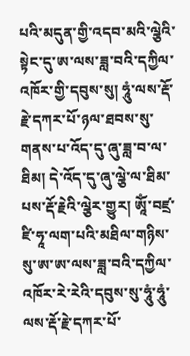པའི་མདུན་གྱི་འདབ་མའི་ལྕེའི་སྟེང་དུ་ཨ་ལས་ཟླ་བའི་དཀྱིལ་འཁོར་གྱི་དབུས་སུ། ཧཱུཾ་ལས་རྡོ་རྗེ་དཀར་པོ་ཉལ་ཐབས་སུ་གནས་པ་འོད་དུ་ཞུ་ཟླ་བ་ལ་ཐིམ། དེ་འོད་དུ་ཞུ་ལྕེ་ལ་ཐིམ་པས་རྡོ་རྗེའི་ལྕེར་གྱུར། ཨཱོཾ་བཛྲ་ཛི་ཧཱ་ལག་པའི་མཐིལ་གཉིས་སུ་ཨ་ཨ་ལས་ཟླ་བའི་དཀྱིལ་འཁོར་རེ་རེའི་དབུས་སུ་ཧཱུཾ་ཧཱུཾ་ལས་རྡོ་རྗེ་དཀར་པོ་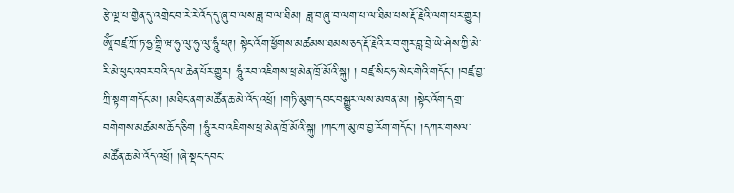རྩེ་ལྔ་པ་གྱེན་དུ་འགྲེང་བ་རེ་རེ་འོད་དུ་ཞུ་བ་ལས་ཟླ་བ་ལ་ཐིམ། ཟླ་བ་ཞུ་བ་ལག་པ་ལ་ཐིམ་པས་རྡོ་རྗེའི་ལག་པར་གྱུར། ཨཱོཾ་བཛྲ་ཀྲོ་ཏ་ཧྱ་གྷྲི་ཝ་ཧུ་ལུ་ཧུ་ལུ་ཧཱུཾ་ཕཊ། སྟེང་འོག་ཕྱོགས་མཚམས་ཐམས་ཅད་རྡོ་རྗེའི་ར་བ་གུར་བླ་བྲེ་ཡེ་ཤེས་ཀྱི་མེ་རི་མེ་ཕུང་འབར་བའི་དལ་ཆེན་པོར་གྱུར། ཧཱུཾ་རབ་འཇིགས་ཕྲ་མེན་ཁྲོ་མོའི་སྐུ། ། བཛྲ་སིང་ཧ་སེང་གེའི་གདོང་། །བཛྲ་བྱ་ཀྲི་སྟག་གདོང་མ། །མཐིང་ནག་མཚོན་ཆ་མེ་འོད་འཕྲོ། །གཏི་མུག་དབང་བསྒྱུར་ལས་མཁན་མ། །སྟེང་འོག་དགྲ་བགེགས་མཚམས་ཆོད་ཅིག །ཧཱུཾ་རབ་འཇིགས་ཕྲ་མེན་ཁྲོ་མོའི་སྐུ། །ཀང་ཀ་མུ་ཁ་བྱ་རོག་གདོང་། །དཀར་གསལ་མཚོན་ཆ་མེ་འོད་འཕྲོ། །ཞེ་སྡང་དབང་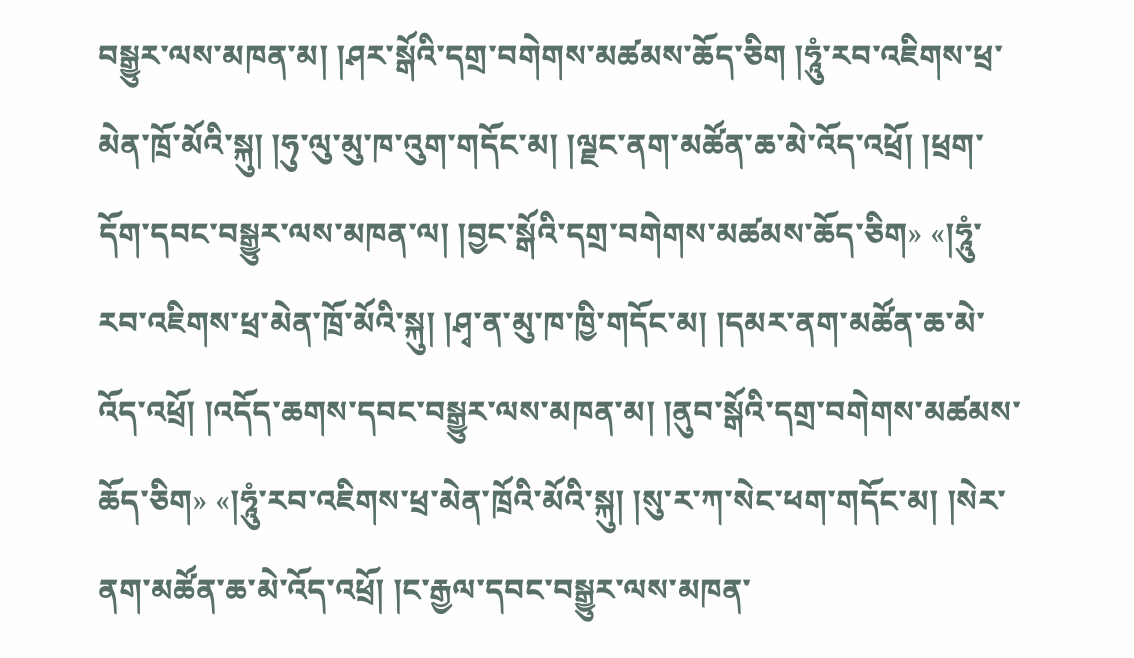བསྒྱུར་ལས་མཁན་མ། །ཤར་སྒོའི་དགྲ་བགེགས་མཚམས་ཆོད་ཅིག །ཧཱུཾ་རབ་འཇིགས་ཕྲ་མེན་ཁྲོ་མོའི་སྐུ། །ཧུ་ལུ་མུ་ཁ་འུག་གདོང་མ། །ལྗང་ནག་མཚོན་ཆ་མེ་འོད་འཕྲོ། །ཕྲག་དོག་དབང་བསྒྱུར་ལས་མཁན་ལ། །བྱང་སྒོའི་དགྲ་བགེགས་མཚམས་ཆོད་ཅིག» «།ཧཱུཾ་རབ་འཇིགས་ཕྲ་མེན་ཁྲོ་མོའི་སྐུ། །ཤྭ་ན་མུ་ཁ་ཁྱི་གདོང་མ། །དམར་ནག་མཚོན་ཆ་མེ་འོད་འཕྲོ། །འདོད་ཆགས་དབང་བསྒྱུར་ལས་མཁན་མ། །ནུབ་སྒོའི་དགྲ་བགེགས་མཚམས་ཆོད་ཅིག» «།ཧཱུཾ་རབ་འཇིགས་ཕྲ་མེན་ཁྲོའི་མོའི་སྐུ། །སུ་ར་ཀ་སེང་ཕག་གདོང་མ། །སེར་ནག་མཚོན་ཆ་མེ་འོད་འཕྲོ། །ང་རྒྱལ་དབང་བསྒྱུར་ལས་མཁན་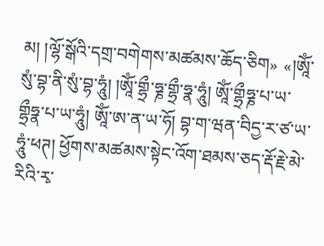མ། །ལྷོ་སྒོའི་དགྲ་བགེགས་མཚམས་ཆོད་ཅིག» «།ཨཱོཾ་སུཾ་བྷ་ནི་སུཾ་བྷ་ཧཱུཾ། །ཨཱོཾ་གྷྲྀ་ཧྞ་གྷྲྀ་ཧྣ་ཧཱུཾ། ཨཱོཾ་གྷྲྀཧྞ་པ་ཡ་གྷྲྀཧྣ་པ་ཡ་ཧཱུཾ། ཨཱོཾ་ཨ་ན་ཡ་ཧོ། བྷ་ག་ཝན་བིདྱ་ར་ཙ་ཡ་ཧཱུཾ་ཕཊ། ཕྱོགས་མཚམས་སྟེང་འོག་ཐམས་ཅད་རྡོ་རྗེ་མེ་རིའི་རྭ་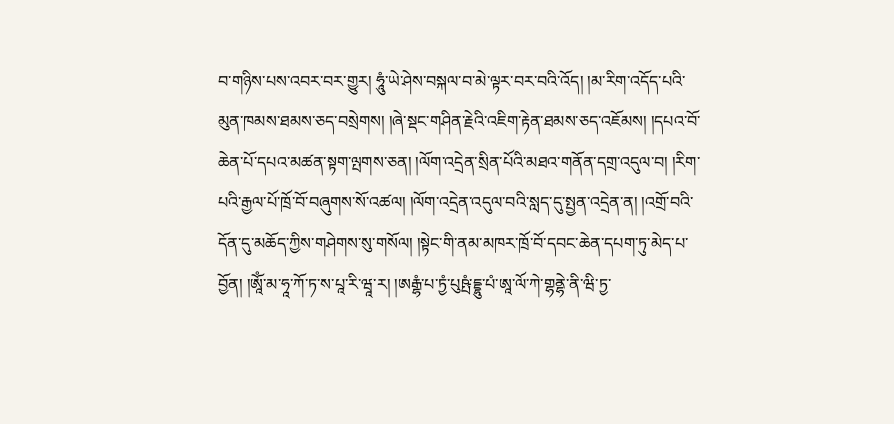བ་གཉིས་པས་འབར་བར་གྱུར། ཧཱུཾ་ཡེ་ཤེས་བསྐལ་བ་མེ་ལྟར་བར་བའི་འོད། །མ་རིག་འདོད་པའི་མུན་ཁམས་ཐམས་ཅད་བསྲེགས། །ཞེ་སྡང་གཤིན་རྗེའི་འཇིག་རྟེན་ཐམས་ཅད་འཇོམས། །དཔའ་བོ་ཆེན་པོ་དཔའ་མཚན་སྟག་ལྤགས་ཅན། །ལོག་འདྲེན་སྲིན་པོའི་མཐའ་གནོན་དགྲ་འདུལ་བ། །རིག་པའི་རྒྱལ་པོ་ཁྲོ་བོ་བཞུགས་སོ་འཚལ། །ལོག་འདྲེན་འདུལ་བའི་སླད་དུ་སྤྱན་འདྲེན་ན། །འགྲོ་བའི་དོན་དུ་མཆོད་ཀྱིས་གཤེགས་སུ་གསོལ། །སྟེང་གི་ནམ་མཁར་ཁྲོ་བོ་དབང་ཆེན་དཔག་ཏུ་མེད་པ་བྱོན། །ཨཱོཾ་མ་ཧཱ་ཀོ་ཏ་ས་པཱ་རི་ཝཱ་ར། །ཨརྒྷཾ་པ་ཏྱཾ་པུཥྤཾ་དྡྷུ་པཾ་ཨཱ་ལོ་ཀེ་གྷནྷེ་ནི་ཝི་ཏྱ་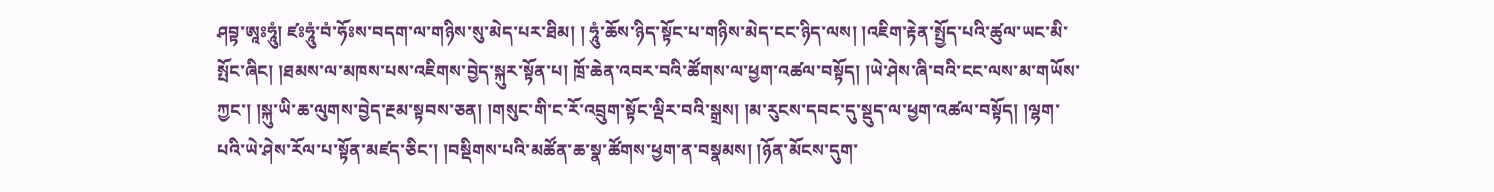ཤབྟ་ཨཱཿཧཱུཾ། ཛཿཧཱུཾ་བཾ་ཧོཿས་བདག་ལ་གཉིས་སུ་མེད་པར་ཐིམ། ། ཧཱུཾ་ཆོས་ཉིད་སྟོང་པ་གཉིས་མེད་ངང་ཉིད་ལས། །འཇིག་རྟེན་སྤྱོད་པའི་ཚུལ་ཡང་མི་སྤོང་ཞིང། །ཐམས་ལ་མཁས་པས་འཇིགས་བྱེད་སྐུར་སྟོན་པ། ཁྲོ་ཆེན་འབར་བའི་ཚོགས་ལ་ཕྱག་འཚལ་བསྟོད། །ཡེ་ཤེས་ཞི་བའི་ངང་ལས་མ་གཡོས་ཀྱང་། །སྐུ་ཡི་ཆ་ལུགས་བྱེད་རྔམ་སྟབས་ཅན། །གསུང་གི་ང་རོ་འབྲུག་སྟོང་ལྡིར་བའི་སྒྲས། །མ་རུངས་དབང་དུ་སྡུད་ལ་ཕྱག་འཚལ་བསྟོད། །ལྷག་པའི་ཡེ་ཤེས་རོལ་པ་སྟོན་མཛད་ཅིང་། །བསྡིགས་པའི་མཚོན་ཆ་སྣ་ཚོགས་ཕྱག་ན་བསྣམས། །ཉོན་མོངས་དུག་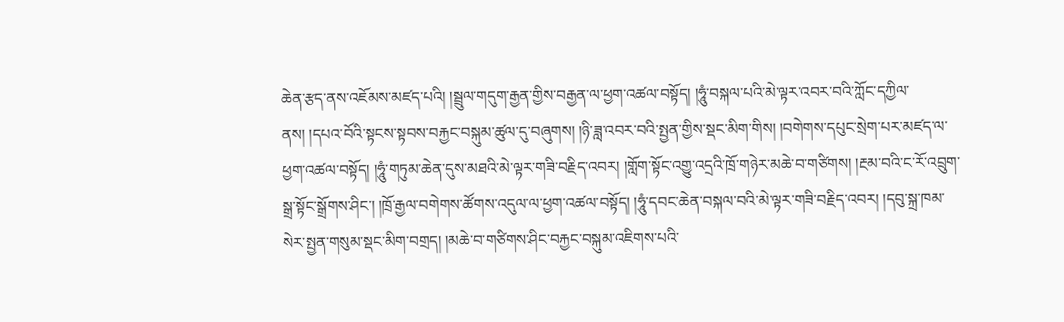ཆེན་རྩད་ནས་འཇོམས་མཛད་པའི། །སྦྲུལ་གདུག་རྒྱན་གྱིས་བརྒྱན་ལ་ཕྱག་འཚལ་བསྟོད། །ཧཱུཾ་བསྐལ་པའི་མེ་ལྟར་འབར་བའི་ཀློང་དཀྱིལ་ནས། །དཔའ་བོའི་སྟངས་སྟབས་བརྐྱང་བསྐུམ་ཚུལ་དུ་བཞུགས། །ཉི་ཟླ་འབར་བའི་སྤྱན་གྱིས་སྡང་མིག་གིས། །བགེགས་དཔུང་སྲེག་པར་མཛད་ལ་ཕྱག་འཚལ་བསྟོད། །ཧཱུཾ་གཏུམ་ཆེན་དུས་མཐའི་མེ་ལྟར་གཟི་བརྗིད་འབར། །གློག་སྟོང་འགྱུ་འདྲའི་ཁྲོ་གཉེར་མཆེ་བ་གཙིགས། །རྔམ་བའི་ང་རོ་འབྲུག་སྒྲ་སྟོང་སྒྲོགས་ཤིང་། །ཁྲོ་རྒྱལ་བགེགས་ཚོགས་འདུལ་ལ་ཕྱག་འཚལ་བསྟོད། །ཧཱུཾ་དབང་ཆེན་བསྐལ་བའི་མེ་ལྟར་གཟི་བརྗིད་འབར། །དབུ་སྐྲ་ཁམ་སེར་སྤྱན་གསུམ་སྡང་མིག་བགྲད། །མཆེ་བ་གཙིགས་ཤིང་བརྐྱང་བསྐུམ་འཇིགས་པའི་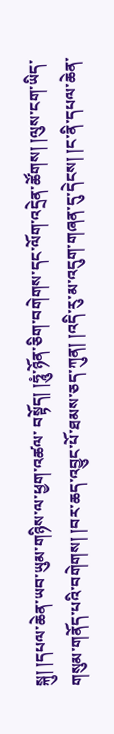སྐུ། །དཔལ་ཆེན་ཡབ་ཡུམ་གཉིས་ལ་ཕྱག་འཚལ་ བསྟོད། །ཧཱུཾ་ཉོན་ཅིག་བགེགས་དང་ལོག་འདྲེན་ཚོགས། །ལུས་ངག་ཡིད་གསུམ་གནོད་པའི་བགེགས། །བར་ཆད་འབྱུང་པོ་ཐམས་ཅད་ཀུན། །འདི་རུ་མ་འདུག་གཞན་དུ་དེངས། །ང་ནི་དཔལ་ཆེན་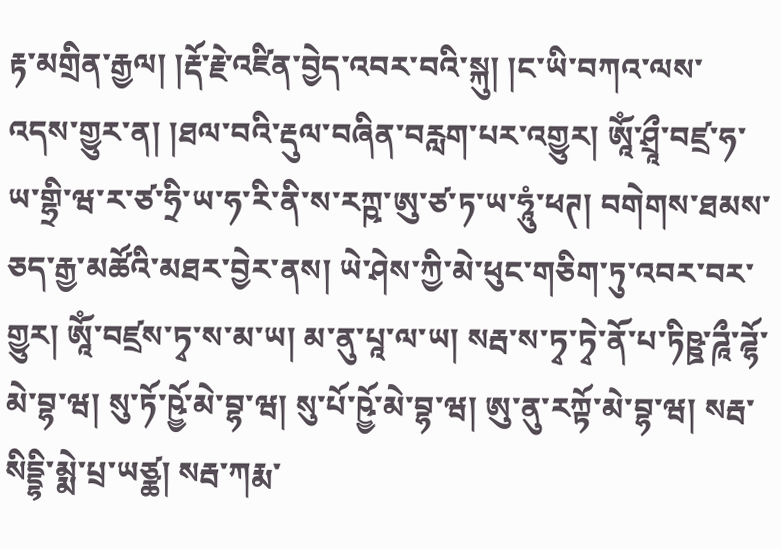རྟ་མགྲིན་རྒྱལ། །རྡོ་རྗེ་འཛིན་བྱེད་འབར་བའི་སྐུ། །ང་ཡི་བཀའ་ལས་འདས་གྱུར་ན། །ཐལ་བའི་རྡུལ་བཞིན་བརླག་པར་འགྱུར། ཨཱོཾ་ཤྲཱྀ་བཛྲ་ཧ་ཡ་གྷྲི་ཝ་ར་ཙ་ཧྲི་ཡ་ཧ་རི་ནི་ས་རཀྵ་ཨུ་ཙ་ཏ་ཡ་ཧཱུཾ་ཕཊ། བགེགས་ཐམས་ཅད་རྒྱ་མཚོའི་མཐར་བྱེར་ནས། ཡེ་ཤེས་ཀྱི་མེ་ཕུང་གཅིག་ཏུ་འབར་བར་གྱུར། ཨཱོཾ་བཛྲས་ཏྭ་ས་མ་ཡ། མ་ནུ་པཱ་ལ་ཡ། སརྦ་ས་ཏྭ་ཏྭེ་ནོ་པ་ཏིཥྛ་ཌཱྀ་ཌྷོ་མེ་བྷ་ཝ། སུ་ཏོ་ཥྱོ་མེ་བྷ་ཝ། སུ་པོ་ཥྱོ་མེ་བྷ་ཝ། ཨུ་ནུ་རཀྟོ་མེ་བྷ་ཝ། སརྦ་སིདྡྷི་མྨེ་པྲ་ཡཙྪ། སརྦ་ཀརྨ་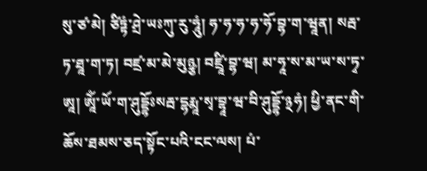སུ་ཙ་མེ། ཙིཏྟཾ་ཤྲེ་ཡཿཀུ་རུ་ཧཱུཾ། ཧ་ཧ་ཧ་ཧ་ཧོ་བྷ་ག་ཝཱན། སརྦ་ཏ་ཐཱ་ག་ཏ། བཛྲ་མ་མེ་མུཉྩ། བཛྲཱི་བྷ་ཝ། མ་ཧཱ་ས་མ་ཡ་ས་ཏྭ་ཨཱ། ཨཱོཾ་ཡོ་ག་ཤུདྡྷོཿསརྦ་དྷརྨཱ་སྭ་བྷཱ་ཝ་བི་ཤུདྡྷོ་྅ཧཾ། ཕྱི་ནང་གི་ཆོས་ཐམས་ཅད་སྟོང་པའི་ངང་ལས། པཾ་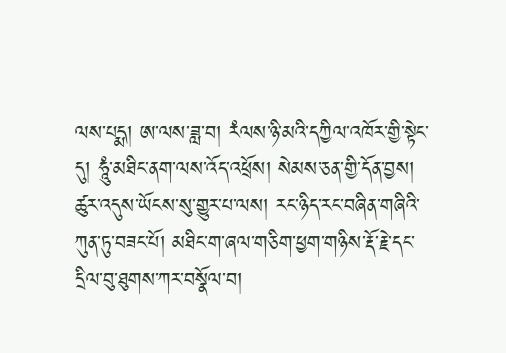ལས་པདྨ། ཨ་ལས་ཟླ་བ། རཾལས་ཉི་མའི་དཀྱིལ་འཁོར་གྱི་སྟེང་དུ། ཧཱུཾ་མཐིང་ནག་ལས་འོད་འཕྲོས། སེམས་ཅན་གྱི་དོན་བྱས། ཚུར་འདུས་ཡོངས་སུ་གྱུར་པ་ལས། རང་ཉིད་རང་བཞིན་གཞིའི་ཀུན་ཏུ་བཟང་པོ། མཐིང་ག་ཞལ་གཅིག་ཕྱག་གཉིས་རྡོ་རྗེ་དང་དྲིལ་བུ་ཐུགས་ཀར་བསྣོལ་བ།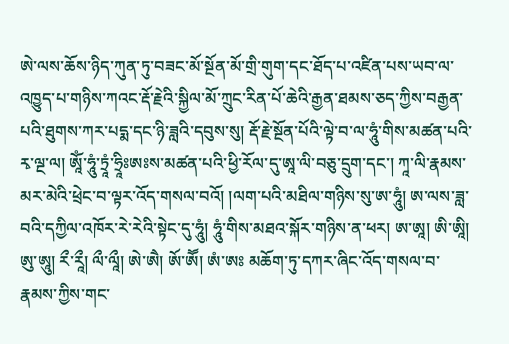ཨེ་ལས་ཆོས་ཉིད་ཀུན་ཏུ་བཟང་མོ་སྔོན་མོ་གྲི་གུག་དང་ཐོད་པ་འཛིན་པས་ཡབ་ལ་འཁྱུད་པ་གཉིས་ཀའང་རྡོ་རྗེའི་སྐྱིལ་མོ་ཀྲུང་རིན་པོ་ཆེའི་རྒྱན་ཐམས་ཅད་ཀྱིས་བརྒྱན་པའི་ཐུགས་ཀར་པདྨ་དང་ཉི་ཟླའི་དབུས་སུ། རྡོ་རྗེ་སྔོན་པོའི་ལྟེ་བ་ལ་ཧཱུཾ་གིས་མཚན་པའི་རྭ་ལྔ་ལ། ཨཱོཾ་ཧཱུཾ་ཏྲཱཾ་ཧྲཱིཿཨཿས་མཚན་པའི་ཕྱི་རོལ་དུ་ཨཱ་ལི་བཅུ་དྲུག་དང་། ཀཱ་ལི་རྣམས་མར་མེའི་ཕྲེང་བ་ལྟར་འོད་གསལ་བའོ། །ལག་པའི་མཐིལ་གཉིས་སུ་ཨ་ཧཱུཾ། ཨ་ལས་ཟླ་བའི་དཀྱིལ་འཁོར་རེ་རེའི་སྟེང་དུ་ཧཱུཾ། ཧཱུཾ་གིས་མཐའ་སྐོར་གཉིས་ན་ཕར། ཨ་ཨཱ། ཨི་ཨཱི། ཨུ་ཨཱུ། རྀ་རཱྀ། ལྀ་ལཱྀ། ཨེ་ཨཻ། ཨོ་ཨཽ། ཨཾ་ཨཿ མཆོག་ཏུ་དཀར་ཞིང་འོད་གསལ་བ་རྣམས་ཀྱིས་གང་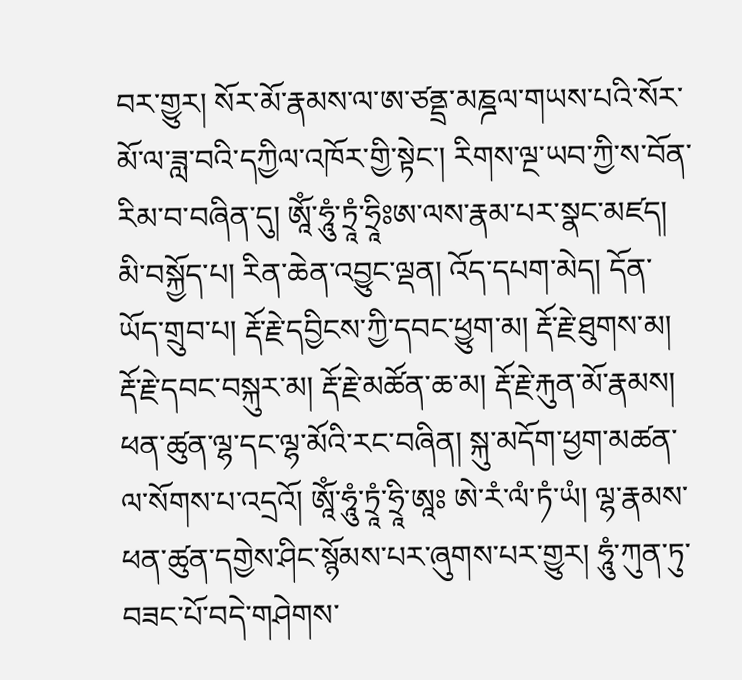བར་གྱུར། སོར་མོ་རྣམས་ལ་ཨ་ཙནྡྲ་མཎྜལ་གཡས་པའི་སོར་མོ་ལ་ཟླ་བའི་དཀྱིལ་འཁོར་གྱི་སྟེང་། རིགས་ལྔ་ཡབ་ཀྱི་ས་བོན་རིམ་བ་བཞིན་དུ། ཨཱོཾ་ཧཱུཾ་ཏྲཱཾ་ཧྲཱིཿཨ་ལས་རྣམ་པར་སྣང་མཛད། མི་བསྐྱོད་པ། རིན་ཆེན་འབྱུང་ལྡན། འོད་དཔག་མེད། དོན་ཡོད་གྲུབ་པ། རྡོ་རྗེ་དབྱིངས་ཀྱི་དབང་ཕྱུག་མ། རྡོ་རྗེ་ཐུགས་མ། རྡོ་རྗེ་དབང་བསྐུར་མ། རྡོ་རྗེ་མཚོན་ཆ་མ། རྡོ་རྗེ་རྐུན་མོ་རྣམས། ཕན་ཚུན་ལྷ་དང་ལྷ་མོའི་རང་བཞིན། སྐུ་མདོག་ཕྱག་མཚན་ལ་སོགས་པ་འདྲའོ། ཨཱོཾ་ཧཱུཾ་ཏྲཱཾ་ཧྲཱི་ཨཱཿ ཨེ་རཾ་ལཾ་ཏཾ་ཡཾ། ལྷ་རྣམས་ཕན་ཚུན་དགྱེས་ཤིང་སྙོམས་པར་ཞུགས་པར་གྱུར། ཧཱུཾ་ཀུན་ཏུ་བཟང་པོ་བདེ་གཤེགས་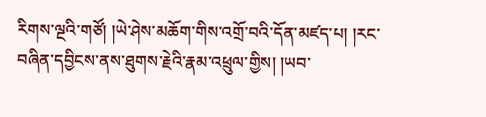རིགས་ལྔའི་གཙོ། །ཡེ་ཤེས་མཆོག་གིས་འགྲོ་བའི་དོན་མཛད་པ། །རང་བཞིན་དབྱིངས་ནས་ཐུགས་རྗེའི་རྣམ་འཕྲུལ་གྱིས། །ཡབ་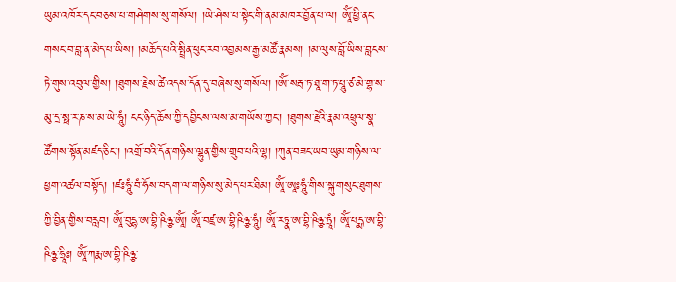ཡུམ་འཁོར་དང་བཅས་པ་གཤེགས་སུ་གསོལ། །ཡེ་ཤེས་པ་སྟེང་གི་ནམ་མཁར་བྱོན་པ་ལ། ཨཱོཾ་ཕྱི་ནང་གསང་བ་བླ་ན་མེད་པ་ཡིས། །མཆོད་པའི་སྤྲིན་ཕུང་རབ་འབྱམས་རྒྱ་མཚོ་རྣམས། །མ་ལུས་བློ་ཡིས་བླངས་ཏེ་གུས་འབུལ་གྱིས། །ཐུགས་རྗེས་ཚེ་འདས་དོན་དུ་བཞེས་སུ་གསོལ། །ཨོཾ་སརྦ་ཏ་ཐཱ་ག་ཏ་པཱུ་ཙ་མེ་གྷ་ས་མུ་དྲ་སྥ་ར་ཎ་ས་མ་ཡེ་ཧཱུཾ། ངང་ཉིད་ཆོས་ཀྱི་དབྱིངས་ལས་མ་གཡོས་ཀྱང་། །ཐུགས་རྗེའི་རྣམ་འཕྲུལ་སྣ་ཚོགས་སྟོན་མཛད་ཅིང་། །འགྲོ་བའི་དོན་གཉིས་ལྷུན་གྱིས་གྲུབ་པའི་ལྷ། །ཀུན་བཟང་ཡབ་ཡུམ་གཉིས་ལ་ཕྱག་འཚལ་བསྟོད། །ཛཿཧཱུཾ་བཾ་ཧོས་བདག་ལ་གཉིས་སུ་མེད་པར་ཐིམ། ཨཱོཾ་ཨཱཿཧཱུཾ་གིས་སྐུ་གསུང་ཐུགས་ཀྱི་བྱིན་གྱིས་བརླབ། ཨཱོཾ་བུདྷ་ཨ་བྷི་ཥིཉྩ་ཨཱོཾ། ཨཱོཾ་བཛྲ་ཨ་བྷི་ཥིཉྩ་ཧཱུཾ། ཨཱོཾ་རཏྣ་ཨ་བྷི་ཥིཉྩ་ཏྲཱཾ། ཨཱོཾ་པདྨ་ཨ་བྷི་ཥིཉྩ་ཧྲཱིཿ། ཨཱོཾ་ཀརྨ་ཨ་བྷི་ཥིཉྩ་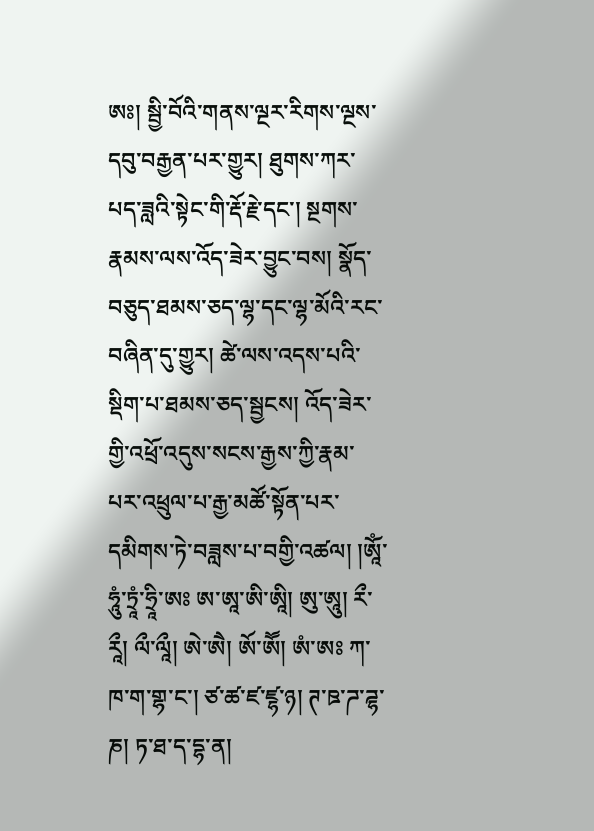ཨཿ། སྦྱི་བོའི་གནས་ལྔར་རིགས་ལྔས་དབུ་བརྒྱན་པར་གྱུར། ཐུགས་ཀར་པད་ཟླའི་སྟེང་གི་རྡོ་རྗེ་དང་། སྔགས་རྣམས་ལས་འོད་ཟེར་བྱུང་བས། སྣོད་བཅུད་ཐམས་ཅད་ལྷ་དང་ལྷ་མོའི་རང་བཞིན་དུ་གྱུར། ཚེ་ལས་འདས་པའི་སྡིག་པ་ཐམས་ཅད་སྦྱངས། འོད་ཟེར་གྱི་འཕྲོ་འདུས་སངས་རྒྱས་ཀྱི་རྣམ་པར་འཕྲུལ་པ་རྒྱ་མཚོ་སྟོན་པར་དམིགས་ཏེ་བཟླས་པ་བགྱི་འཚལ། །ཨཱོཾ་ཧཱུཾ་ཏྲཱཾ་ཧྲཱི་ཨཿ ཨ་ཨཱ་ཨི་ཨཱི། ཨུ་ཨཱུ། རྀ་རཱྀ། ལྀ་ལཱྀ། ཨེ་ཨཻ། ཨོ་ཨཽ། ཨཾ་ཨཿ ཀ་ཁ་ག་གྷ་ང་། ཙ་ཚ་ཛ་ཛྷ་ཉ། ཊ་ཋ་ཌ་ཌྷ་ཎ། ཏ་ཐ་ད་དྷ་ན།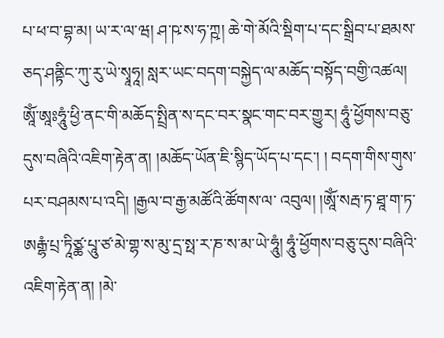པ་ཕ་བ་བྷ་མ། ཡ་ར་ལ་ཝ། ཤ་ཥ་ས་ཧ་ཀྵ། ཆེ་གེ་མོའི་སྡིག་པ་དང་སྒྲིབ་པ་ཐམས་ཅད་ཤནྟིང་ཀུ་རུ་ཡེ་སྭཱཧཱ། སླར་ཡང་བདག་བསྐྱེད་ལ་མཆོད་བསྟོད་བགྱི་འཚལ། ཨཱོཾ་ཨཱཿཧཱུཾ་ཕྱི་ནང་གི་མཆོད་སྤྲིན་ས་དང་བར་སྣང་གང་བར་གྱུར། ཧཱུཾ་ཕྱོགས་བཅུ་དུས་བཞིའི་འཇིག་རྟེན་ན། །མཆོད་ཡོན་ཇི་སྙིད་ཡོད་པ་དང་། ། བདག་གིས་གུས་པར་བཤམས་པ་འདི། །རྒྱལ་བ་རྒྱ་མཚོའི་ཚོགས་ལ་ འབུལ། །ཨཱོཾ་སརྦ་ཏ་ཐཱ་ག་ཏ་ཨརྒྷཾ་པྲ་ཏཱིཙྪ་པཱུ་ཙ་མེ་གྷ་ས་མུ་དྲ་སྥ་ར་ཎ་ས་མ་ཡེ་ཧཱུཾ། ཧཱུཾ་ཕྱོགས་བཅུ་དུས་བཞིའི་འཇིག་རྟེན་ན། །མེ་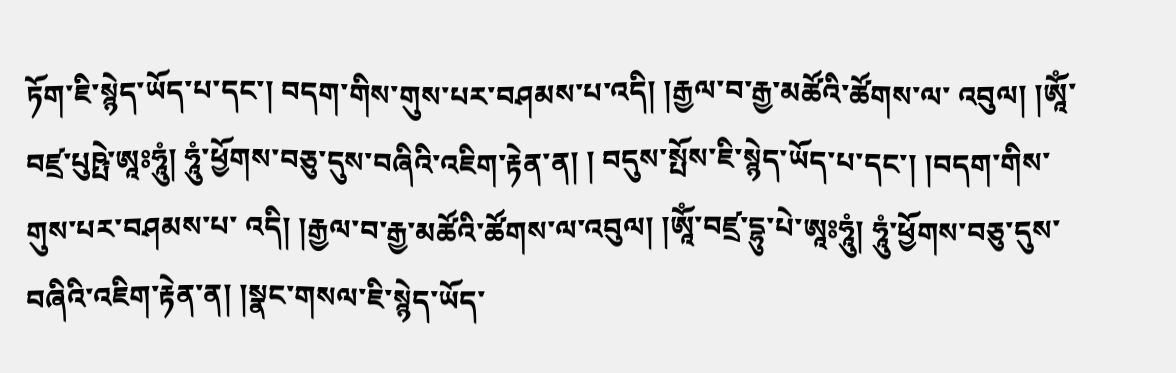ཏོག་ཇི་སྙེད་ཡོད་པ་དང་། བདག་གིས་གུས་པར་བཤམས་པ་འདི། །རྒྱལ་བ་རྒྱ་མཚོའི་ཚོགས་ལ་ འབུལ། །ཨཱོཾ་བཛྲ་པུཥྤེ་ཨཱཿཧཱུཾ། ཧཱུཾ་ཕྱོགས་བཅུ་དུས་བཞིའི་འཇིག་རྟེན་ན། ། བདུས་སྤོས་ཇི་སྙེད་ཡོད་པ་དང་། །བདག་གིས་གུས་པར་བཤམས་པ་ འདི། །རྒྱལ་བ་རྒྱ་མཚོའི་ཚོགས་ལ་འབུལ། །ཨཱོཾ་བཛྲ་དྷུ་པེ་ཨཱཿཧཱུཾ། ཧཱུཾ་ཕྱོགས་བཅུ་དུས་བཞིའི་འཇིག་རྟེན་ན། །སྣང་གསལ་ཇི་སྙེད་ཡོད་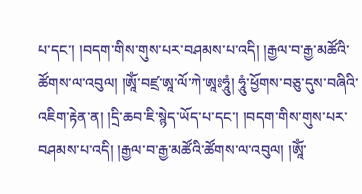པ་དང་། །བདག་གིས་གུས་པར་བཤམས་པ་འདི། །རྒྱལ་བ་རྒྱ་མཚོའི་ཚོགས་ལ་འབུལ། །ཨཱོཾ་བཛྲ་ཨཱ་ལོ་ཀེ་ཨཱཿཧཱུཾ། ཧཱུཾ་ཕྱོགས་བཅུ་དུས་བཞིའི་འཇིག་རྟེན་ན། །དྲི་ཆབ་ཇི་སྙེད་ཡོད་པ་དང་། །བདག་གིས་གུས་པར་བཤམས་པ་འདི། །རྒྱལ་བ་རྒྱ་མཚོའི་ཚོགས་ལ་འབུལ། །ཨཱོཾ་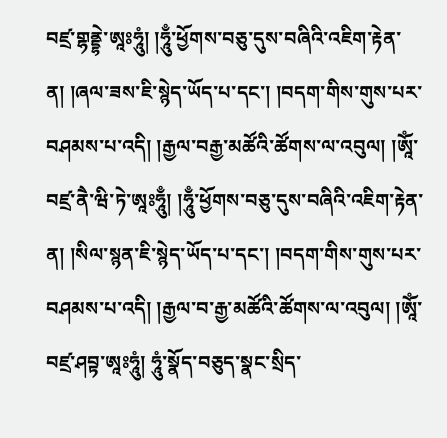བཛྲ་གྷནྡྷེ་ཨཱཿཧཱུཾ། །ཧཱུྃ་ཕྱོགས་བཅུ་དུས་བཞིའི་འཇིག་རྟེན་ན། །ཞལ་ཟས་ཇི་སྙེད་ཡོད་པ་དང་། །བདག་གིས་གུས་པར་བཤམས་པ་འདི། །རྒྱལ་བརྒྱ་མཚོའི་ཚོགས་ལ་འབུལ། །ཨཱོཾ་བཛྲ་ནཻ་ཝི་ཏེ་ཨཱཿཧཱུྃ། །ཧཱུྃ་ཕྱོགས་བཅུ་དུས་བཞིའི་འཇིག་རྟེན་ན། །སིལ་སྙན་ཇི་སྙེད་ཡོད་པ་དང་། །བདག་གིས་གུས་པར་བཤམས་པ་འདི། །རྒྱལ་བ་རྒྱ་མཚོའི་ཚོགས་ལ་འབུལ། །ཨཱོཾ་བཛྲ་ཤབྟ་ཨཱཿཧཱུཾ། ཧཱུཾ་སྣོད་བཅུད་སྣང་སྲིད་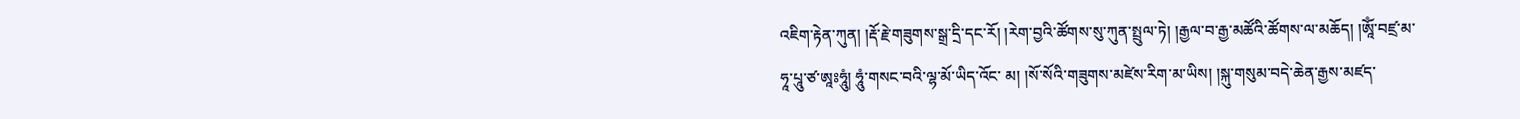འཇིག་རྟེན་ཀུན། །རྡོ་རྗེ་གཟུགས་སྒྲ་དྲི་དང་རོ། །རེག་བྱའི་ཚོགས་སུ་ཀུན་སྤྲུལ་ཏེ། །རྒྱལ་བ་རྒྱ་མཚོའི་ཚོགས་ལ་མཆོད། །ཨཱོཾ་བཛྲ་མ་ཧཱ་པཱུ་ཙ་ཨཱཿཧཱུཾ། ཧཱུཾ་གསང་བའི་ལྷ་མོ་ཡིད་འོང་ མ། །སོ་སོའི་གཟུགས་མཛེས་རིག་མ་ཡིས། །སྐུ་གསུམ་བདེ་ཆེན་རྒྱས་མཛད་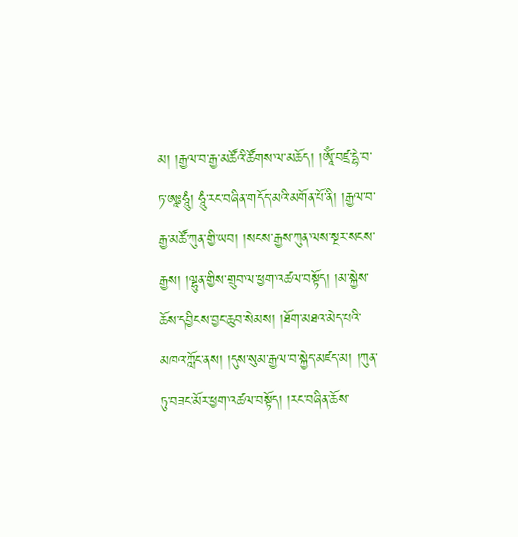མ། །རྒྱལ་བ་རྒྱ་མཚོའི་ཚོགས་ལ་མཆོད། །ཨཱོཾ་བཛྲ་དྷེ་བ་ཏ་ཨཱཿཧཱུཾ། ཧཱུཾ་རང་བཞིན་གདོད་མའི་མགོན་པོ་ནི། །རྒྱལ་བ་རྒྱ་མཚོ་ཀུན་གྱི་ཡབ། །སངས་རྒྱས་ཀུན་ལས་སྔར་སངས་རྒྱས། །ལྷུན་གྱིས་གྲུབ་ལ་ཕྱག་འཚལ་བསྟོད། །མ་སྐྱེས་ཆོས་དབྱིངས་བྱང་ཆུབ་སེམས། །ཐོག་མཐའ་མེད་པའི་མཁའ་ཀློང་ནས། །དུས་སུམ་རྒྱལ་བ་སྐྱེད་མཛད་མ། །ཀུན་ཏུ་བཟང་མོར་ཕྱག་འཚལ་བསྟོད། །རང་བཞིན་ཆོས་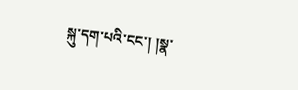སྐུ་དག་པའི་ངང་། །སྣ་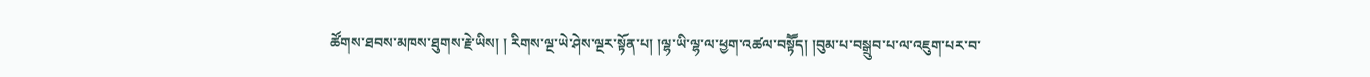ཚོགས་ཐབས་མཁས་ཐུགས་རྗེ་ཡིས། ། རིགས་ལྔ་ཡེ་ཤེས་ལྔར་སྟོན་པ། །ལྷ་ཡི་ལྷ་ལ་ཕྱག་འཚལ་བསྟཽད། །བུམ་པ་བསྒྲུབ་པ་ལ་འཇུག་པར་བ་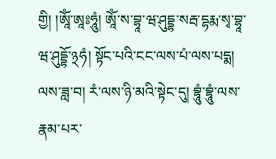གྱི། །ཨཱོཾ་ཨཱཿཧཱུཾ། ཨཱོཾ་ས་བྷཱ་ཝ་ཤུདྡྷ་སརྦ་དྷརྨ་སྭ་བྷཱ་ཝ་ཤུདྡྷོ་྅ཧཾ། སྟོང་པའི་ངང་ལས་པཾ་ལས་པདྨ། ལས་ཟླ་བ། རཾ་ལས་ཉི་མའི་སྟེང་དུ། བྷཱུཾ་བྷཱུཾ་ལས་རྣམ་པར་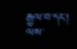རྒྱལ་བ་དང་། ལས་